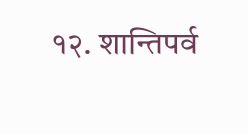१२. शान्तिपर्व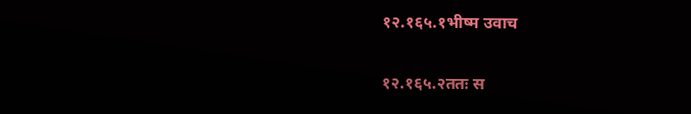१२.१६५.१भीष्म उवाच

१२.१६५.२ततः स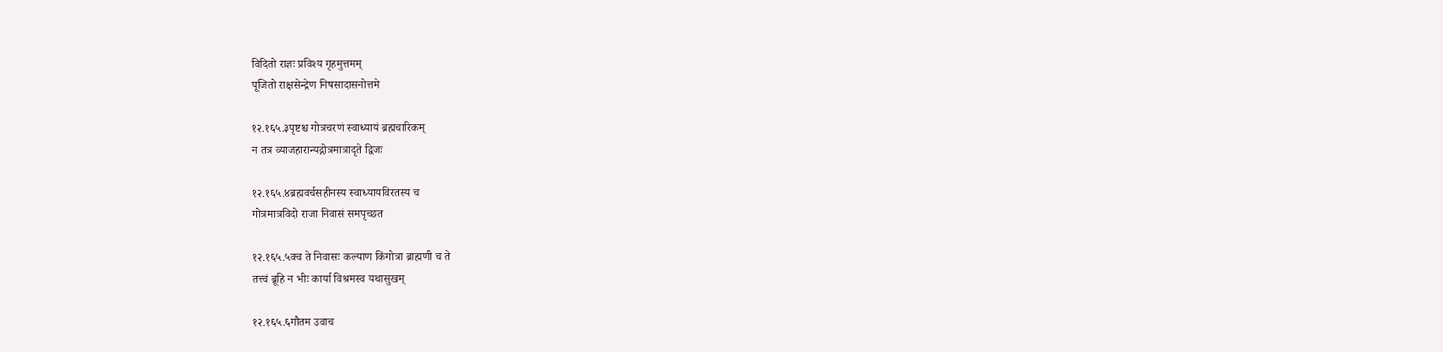विदितो राज्ञः प्रविश्य गृहमुत्तमम्
पूजितो राक्षसेन्द्रेण निषसादासनोत्तमे

१२.१६५.३पृष्टश्च गोत्रचरणं स्वाध्यायं ब्रह्मचारिकम्
न तत्र व्याजहारान्यद्गोत्रमात्रादृते द्विजः

१२.१६५.४ब्रह्मवर्चसहीनस्य स्वाध्यायविरतस्य च
गोत्रमात्रविदो राजा निवासं समपृच्छत

१२.१६५.५क्व ते निवासः कल्याण किंगोत्रा ब्राह्मणी च ते
तत्त्वं ब्रूहि न भीः कार्या विश्रमस्व यथासुखम्

१२.१६५.६गौतम उवाच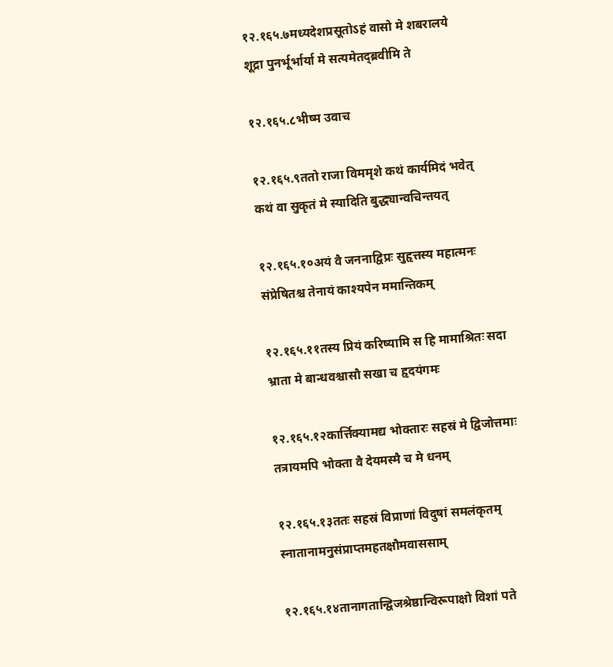१२.१६५.७मध्यदेशप्रसूतोऽहं वासो मे शबरालये
शूद्रा पुनर्भूर्भार्या मे सत्यमेतद्ब्रवीमि ते

१२.१६५.८भीष्म उवाच

१२.१६५.९ततो राजा विममृशे कथं कार्यमिदं भवेत्
कथं वा सुकृतं मे स्यादिति बुद्ध्यान्वचिन्तयत्

१२.१६५.१०अयं वै जननाद्विप्रः सुहृत्तस्य महात्मनः
संप्रेषितश्च तेनायं काश्यपेन ममान्तिकम्

१२.१६५.११तस्य प्रियं करिष्यामि स हि मामाश्रितः सदा
भ्राता मे बान्धवश्चासौ सखा च हृदयंगमः

१२.१६५.१२कार्त्तिक्यामद्य भोक्तारः सहस्रं मे द्विजोत्तमाः
तत्रायमपि भोक्ता वै देयमस्मै च मे धनम्

१२.१६५.१३ततः सहस्रं विप्राणां विदुषां समलंकृतम्
स्नातानामनुसंप्राप्तमहतक्षौमवाससाम्

१२.१६५.१४तानागतान्द्विजश्रेष्ठान्विरूपाक्षो विशां पते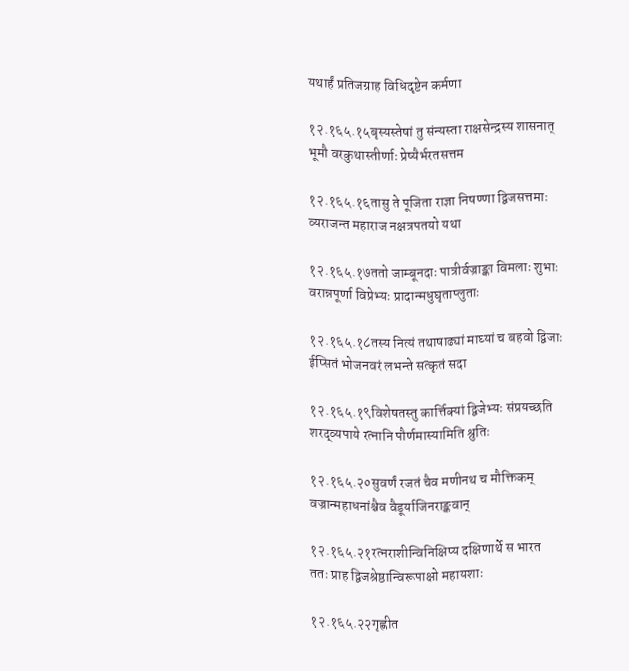यथार्हं प्रतिजग्राह विधिदृष्टेन कर्मणा

१२.१६५.१५बृस्यस्तेषां तु संन्यस्ता राक्षसेन्द्रस्य शासनात्
भूमौ वरकुथास्तीर्णाः प्रेष्यैर्भरतसत्तम

१२.१६५.१६तासु ते पूजिता राज्ञा निषण्णा द्विजसत्तमाः
व्यराजन्त महाराज नक्षत्रपतयो यथा

१२.१६५.१७ततो जाम्बूनदाः पात्रीर्वज्राङ्का विमलाः शुभाः
वरान्नपूर्णा विप्रेभ्यः प्रादान्मधुघृताप्लुताः

१२.१६५.१८तस्य नित्यं तथाषाढ्यां माघ्यां च बहवो द्विजाः
ईप्सितं भोजनवरं लभन्ते सत्कृतं सदा

१२.१६५.१९विशेषतस्तु कार्त्तिक्यां द्विजेभ्यः संप्रयच्छति
शरद्व्यपाये रत्नानि पौर्णमास्यामिति श्रुतिः

१२.१६५.२०सुवर्णं रजतं चैव मणीनथ च मौक्तिकम्
वज्रान्महाधनांश्चैव वैडूर्याजिनराङ्कवान्

१२.१६५.२१रत्नराशीन्विनिक्षिप्य दक्षिणार्थे स भारत
ततः प्राह द्विजश्रेष्ठान्विरूपाक्षो महायशाः

१२.१६५.२२गृह्णीत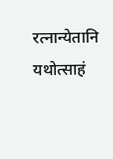रत्नान्येतानि यथोत्साहं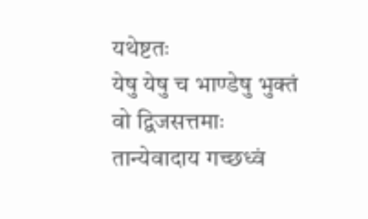यथेष्टतः
येषु येषु च भाण्डेषु भुक्तं वो द्विजसत्तमाः
तान्येवादाय गच्छध्वं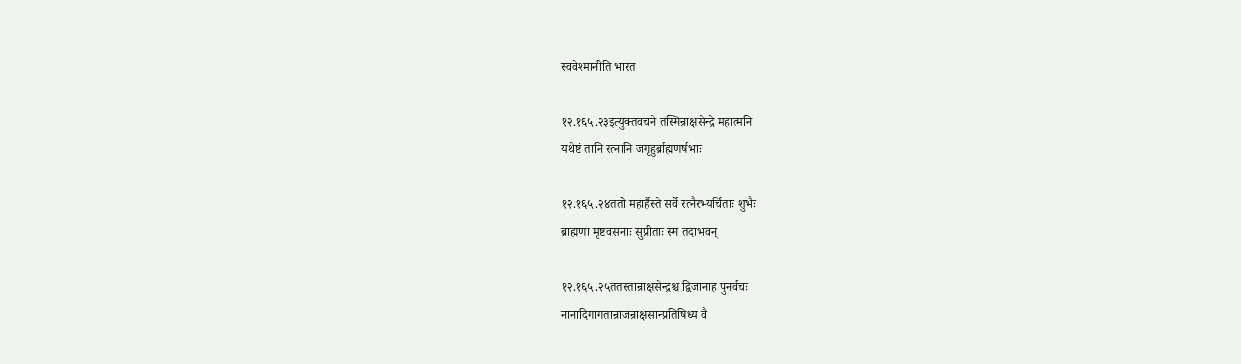स्ववेश्मानीति भारत

१२.१६५.२३इत्युक्तवचने तस्मिन्राक्षसेन्द्रे महात्मनि
यथेष्टं तानि रत्नानि जगृहुर्ब्राह्मणर्षभाः

१२.१६५.२४ततो महार्हैस्ते सर्वे रत्नैरभ्यर्चिताः शुभैः
ब्राह्मणा मृष्टवसनाः सुप्रीताः स्म तदाभवन्

१२.१६५.२५ततस्तान्राक्षसेन्द्रश्च द्विजानाह पुनर्वचः
नानादिगागतान्राजन्राक्षसान्प्रतिषिध्य वै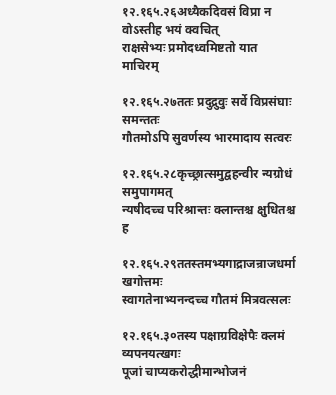१२.१६५.२६अध्यैकदिवसं विप्रा न वोऽस्तीह भयं क्वचित्
राक्षसेभ्यः प्रमोदध्वमिष्टतो यात माचिरम्

१२.१६५.२७ततः प्रदुद्रुवुः सर्वे विप्रसंघाः समन्ततः
गौतमोऽपि सुवर्णस्य भारमादाय सत्वरः

१२.१६५.२८कृच्छ्रात्समुद्वहन्वीर न्यग्रोधं समुपागमत्
न्यषीदच्च परिश्रान्तः क्लान्तश्च क्षुधितश्च ह

१२.१६५.२९ततस्तमभ्यगाद्राजन्राजधर्मा खगोत्तमः
स्वागतेनाभ्यनन्दच्च गौतमं मित्रवत्सलः

१२.१६५.३०तस्य पक्षाग्रविक्षेपैः क्लमं व्यपनयत्खगः
पूजां चाप्यकरोद्धीमान्भोजनं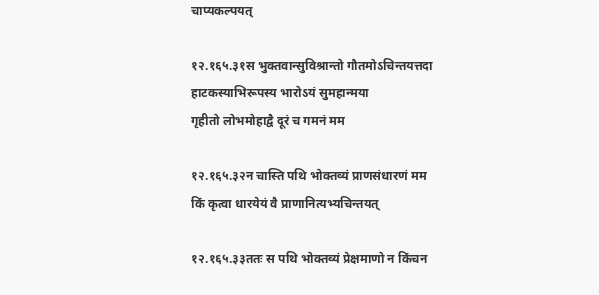चाप्यकल्पयत्

१२.१६५.३१स भुक्तवान्सुविश्रान्तो गौतमोऽचिन्तयत्तदा
हाटकस्याभिरूपस्य भारोऽयं सुमहान्मया
गृहीतो लोभमोहाद्वै दूरं च गमनं मम

१२.१६५.३२न चास्ति पथि भोक्तव्यं प्राणसंधारणं मम
किं कृत्वा धारयेयं वै प्राणानित्यभ्यचिन्तयत्

१२.१६५.३३ततः स पथि भोक्तव्यं प्रेक्षमाणो न किंचन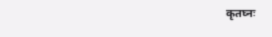कृतघ्नः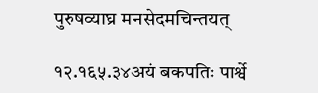पुरुषव्याघ्र मनसेदमचिन्तयत्

१२.१६५.३४अयं बकपतिः पार्श्वे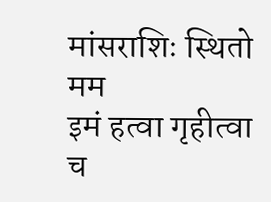मांसराशिः स्थितो मम
इमं हत्वा गृहीत्वा च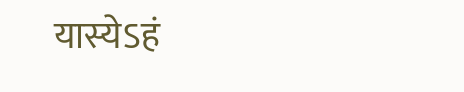यास्येऽहं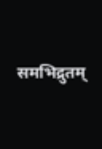समभिद्रुतम्